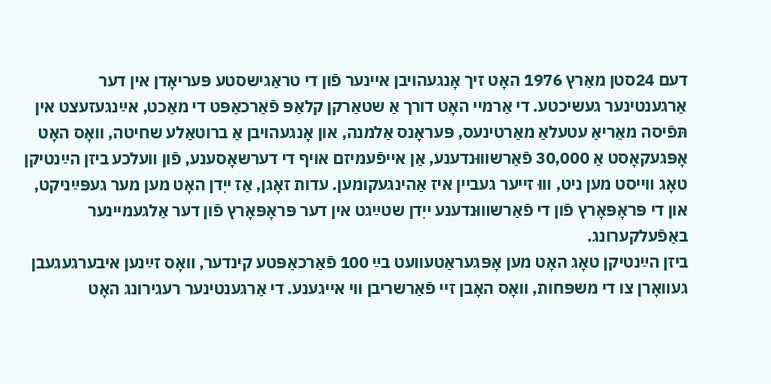דעם 24סטן מאַרץ 1976 האָט זיך אָנגעהויבן איינער פֿון די טראַגישסטע פּעריאָדן אין דער אַרגענטינער געשיכטע. די אַרמיי האָט דורך אַ שטאַרקן קלאַפּ פֿאַרכאַפּט די מאַכט, אײַנגעזעצט אין תּפֿיסה מאַריאַ עטעלאַ מאַרטינעס, פּעראָנס אַלמנה, און אָנגעהויבן אַ ברוטאַלע שחיטה, װאָס האָט אָפּגעקאָסט אַ 30,000 פֿאַרשװוּנדענע, אַן אייפֿעמיזם אויף די דערשאָסענע, פֿון װעלכע ביזן הײַנטיקן טאָג װייסט מען ניט, װוּ זייער געביין איז אַהינגעקומען. עדות זאָגן, אַז ייִדן האָט מען מער געפּײַניקט, און די פּראָפּאָרץ פֿון די פֿאַרשװוּנדענע ייִדן שטײַגט אין דער פּראָפּאָרץ פֿון דער אַלגעמיינער באַפֿעלקערונג.
ביזן הײַנטיקן טאָג האָט מען אָפּגעראַטעװעט בײַ 100 פֿאַרכאַפּטע קינדער, װאָס זײַנען איבערגעגעבן געװאָרן צו די משפּחות, װאָס האָבן זיי פֿאַרשריבן װי אייגענע. די אַרגענטינער רעגירונג האָט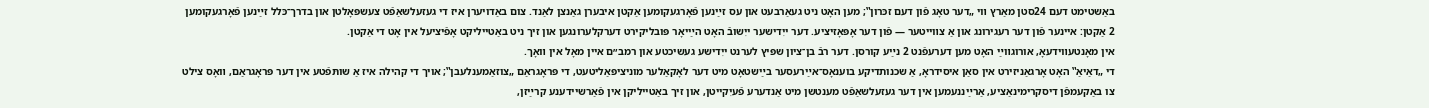באַשטימט דעם 24סטן מאַרץ װי „דער טאָג פֿון דעם זכּרון‟; מען האָט ניט געאַרבעט און עס זײַנען פֿאָרגעקומען אַקטן איבערן גאַנצן לאַנד. צום באַדויערן איז די געזעלשאַפֿט צעשפּאָלטן און בדרך־כּלל זײַנען פֿאָרגעקומען 2 אַקטן: איינער פֿון דער רעגירונג און אַ צװייטער — פֿון דער אָפּאָזיציע. דער ייִדישער ייִשובֿ האָט הײַיאָר פּובליקירט דערקלערונגען און זיך ניט באַטייליקט אָפֿיציעל אין אָט די אַקטן.
אין מאָנטעװידעאָ, אורוגװײַ האָט מען דערעפֿנט 2 נײַע קורסן. דער רבֿ בן־ציון שפּיץ לערנט ייִדישע געשיכטע און רמב״ם איין מאָל אין װאָך.
די „דאַיאַ‟ האָט אָרגאַניזירט אין סאַן איסידראָ, אַ שכנותדיקע בוענאָס־אײַרעסער בײַשטאָט מיט דער לאָקאַלער מוניציפּאַליטעט, די פּראָגראַם „צוזאַמענלעבן‟; אויך די קהילה איז אַ שותּפֿטע אין דער פּראָגראַם, װאָס צילט צו באַקעמפֿן דיסקרימינאַציע, אַרײַננעמען אין דער געזעלשאַפֿט מענטשן מיט אַנדערע פֿעיִקייטן, און זיך באַטייליקן אין פֿאַרשיידענע קרײַזן,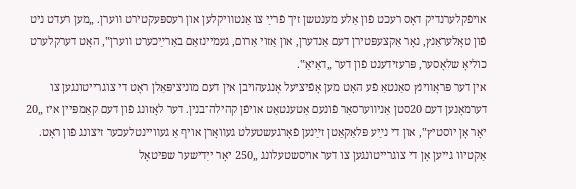אויפֿקלערנדיק דאָס רעכט פֿון אַלע מענטשן זיך פֿרײַ צו אַנטװיקלען און רעספּעקטירט װערן. „מען רעדט ניט פֿון טאָלעראַנץ, נאָר אַקצעפּטירן דעם אַנדערן, און אַזוי אַרום, געמיינזאַם באַרײַכערט װערן‟, האָט דערקלערט כוליאָ שלאָסער, פּרעזידענט פֿון דער „דאַיאַ‟.
אין דער פּראָװינץ סאַנטאַ פֿע האָט מען אָפֿיציעל אָנגעהויבן אין דעם מוניציפּאַלן ראָט די צוגרייטונגען צו דערמאָנען דעם 20סטן אַניװערסאַר פֿונעם אַטענטאַט אויפֿן קהילה־בנין. דער לאָזונג פֿון דעם קאַמפּיין איז „20 יאָר אָן יוסטיץ‟, און די נײַע פּלאַקאַטן זײַנען פֿאָרגעשטעלט געװאָרן אויף אַ געװיינטלעכער זיצונג פֿון ראָט.
אַקטיװ גייען אָן די צוגרייטונגען צו דער אויסשטעלונג „250 יאָר ייִדישער שפּיטאָל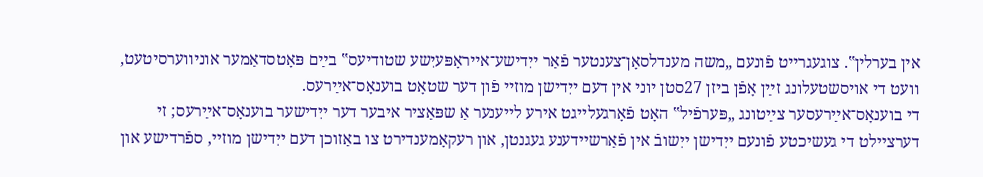אין בערלין‟. צוגעגרייט פֿונעם „משה מענדלסאָן־צענטער פֿאַר ייִדישע־אייראָפּעיִשע שטודיעס‟ בײַם פּאָטסדאַמער אוניװערסיטעט, װעט די אויסשטעלונג זײַן אָפֿן ביזן 27סטן יוני אין דעם ייִדישן מוזיי פֿון דער שטאָט בוענאָס־אײַרעס.
די בוענאָס־אײַרעסער צײַטונג „פּערפֿיל‟ האָט פֿאָרגעלייגט אירע לייענער אַ שפּאַציר איבער דער ייִדישער בוענאָס־אײַרעס; זי דערציילט די געשיכטע פֿונעם ייִדישן ייִשובֿ אין פֿאַרשיידענע געגנטן, און רעקאָמענדירט צו באַזוכן דעם ייִדישן מוזיי, ספֿרדישע און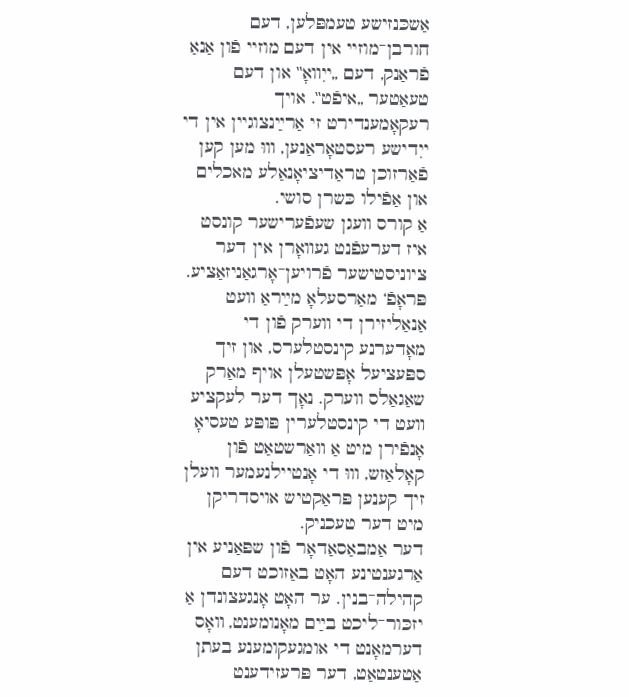אַשכּנזישע טעמפּלען, דעם חורבן־מוזיי אין דעם מוזיי פֿון אַנאַ פֿראַנק, דעם „ייִװאָ‟ און דעם טעאַטער „איפֿט‟. אויך רעקאָמענדירט זי אַרײַנצוגיין אין די ייִדישע רעסטאָראַנען, װוּ מען קען פֿאַרזוכן טראַדיציאָנאַלע מאכלים און אַפֿילו כּשרן סושי.
אַ קורס װעגן שעפֿערישער קונסט איז דערעפֿנט געװאָרן אין דער ציוניסטישער פֿרויען־אָרגאַניזאַציע. פּראָפֿ‘ מאַרסעלאָ מײַראַ װעט אַנאַליזירן די װערק פֿון די מאָדערנע קינסטלערס, און זיך ספּעציעל אָפּשטעלן אויף מאַרק שאַגאַלס װערק. נאָך דער לעקציע װעט די קינסטלערין פּופּע טעסיאָ אָנפֿירן מיט אַ װאַרשטאַט פֿון קאָלאַזש, װוּ די אָנטיילנעמער װעלן זיך קענען פּראַקטיש אויסדריקן מיט דער טעכניק.
דער אַמבאַסאַדאָר פֿון שפּאַניע אין אַרגענטינע האָט באַזוכט דעם קהילה־בנין. ער האָט אָנגעצונדן אַ יזכּור־ליכט בײַם מאָנומענט, װאָס דערמאָנט די אומגעקומענע בעתן אַטענטאַט, דער פּרעזידענט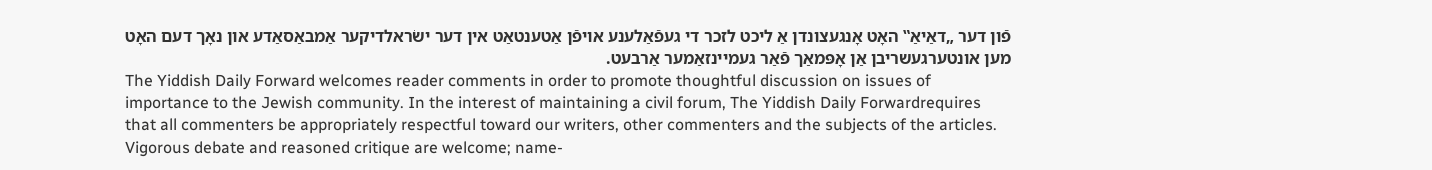פֿון דער „דאַיאַ‟ האָט אָנגעצונדן אַ ליכט לזכר די געפֿאַלענע אויפֿן אַטענטאַט אין דער ישׂראלדיקער אַמבאַסאַדע און נאָך דעם האָט מען אונטערגעשריבן אַן אָפּמאַך פֿאַר געמיינזאַמער אַרבעט.
The Yiddish Daily Forward welcomes reader comments in order to promote thoughtful discussion on issues of importance to the Jewish community. In the interest of maintaining a civil forum, The Yiddish Daily Forwardrequires that all commenters be appropriately respectful toward our writers, other commenters and the subjects of the articles. Vigorous debate and reasoned critique are welcome; name-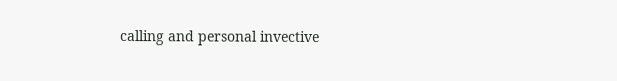calling and personal invective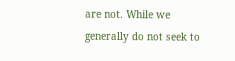are not. While we generally do not seek to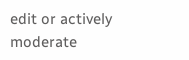edit or actively moderate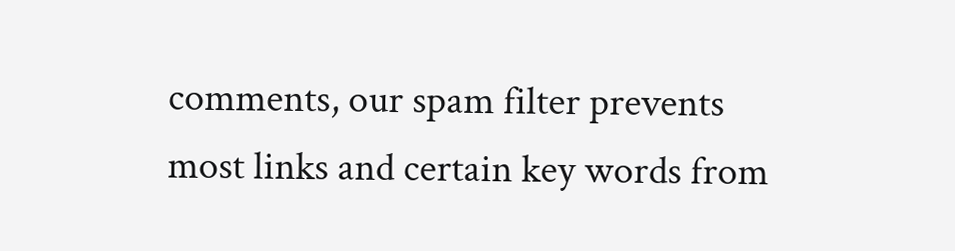comments, our spam filter prevents most links and certain key words from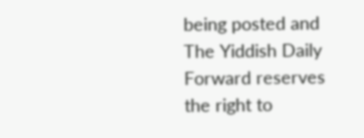being posted and The Yiddish Daily Forward reserves the right to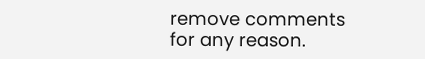remove comments for any reason.